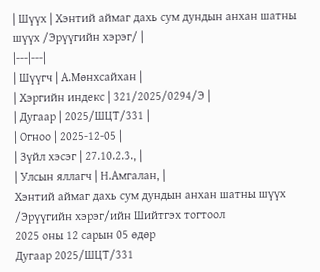| Шүүх | Хэнтий аймаг дахь сум дундын анхан шатны шүүх /Эрүүгийн хэрэг/ |
|---|---|
| Шүүгч | А.Мөнхсайхан |
| Хэргийн индекс | 321/2025/0294/Э |
| Дугаар | 2025/ШЦТ/331 |
| Огноо | 2025-12-05 |
| Зүйл хэсэг | 27.10.2.3., |
| Улсын яллагч | Н.Амгалан, |
Хэнтий аймаг дахь сум дундын анхан шатны шүүх /Эрүүгийн хэрэг/ийн Шийтгэх тогтоол
2025 оны 12 сарын 05 өдөр
Дугаар 2025/ШЦТ/331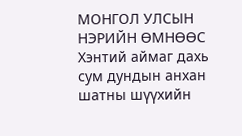МОНГОЛ УЛСЫН НЭРИЙН ӨМНӨӨС
Хэнтий аймаг дахь сум дундын анхан шатны шүүхийн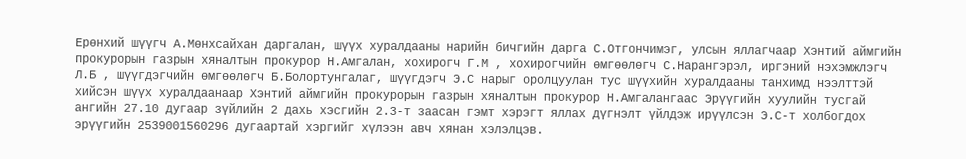Ерөнхий шүүгч А.Мөнхсайхан даргалан, шүүх хуралдааны нарийн бичгийн дарга С.Отгончимэг, улсын яллагчаар Хэнтий аймгийн прокурорын газрын хяналтын прокурор Н.Амгалан, хохирогч Г.М , хохирогчийн өмгөөлөгч С.Нарангэрэл, иргэний нэхэмжлэгч Л.Б , шүүгдэгчийн өмгөөлөгч Б.Болортунгалаг, шүүгдэгч Э.С нарыг оролцуулан тус шүүхийн хуралдааны танхимд нээлттэй хийсэн шүүх хуралдаанаар Хэнтий аймгийн прокурорын газрын хяналтын прокурор Н.Амгалангаас Эрүүгийн хуулийн тусгай ангийн 27.10 дугаар зүйлийн 2 дахь хэсгийн 2.3-т заасан гэмт хэрэгт яллах дүгнэлт үйлдэж ирүүлсэн Э.С-т холбогдох эрүүгийн 2539001560296 дугаартай хэргийг хүлээн авч хянан хэлэлцэв.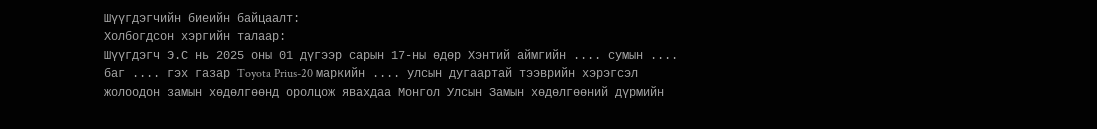Шүүгдэгчийн биеийн байцаалт:
Холбогдсон хэргийн талаар:
Шүүгдэгч Э.С нь 2025 оны 01 дүгээр сарын 17-ны өдөр Хэнтий аймгийн .... сумын .... баг .... гэх газар Toyota Prius-20 маркийн .... улсын дугаартай тээврийн хэрэгсэл жолоодон замын хөдөлгөөнд оролцож явахдаа Монгол Улсын Замын хөдөлгөөний дүрмийн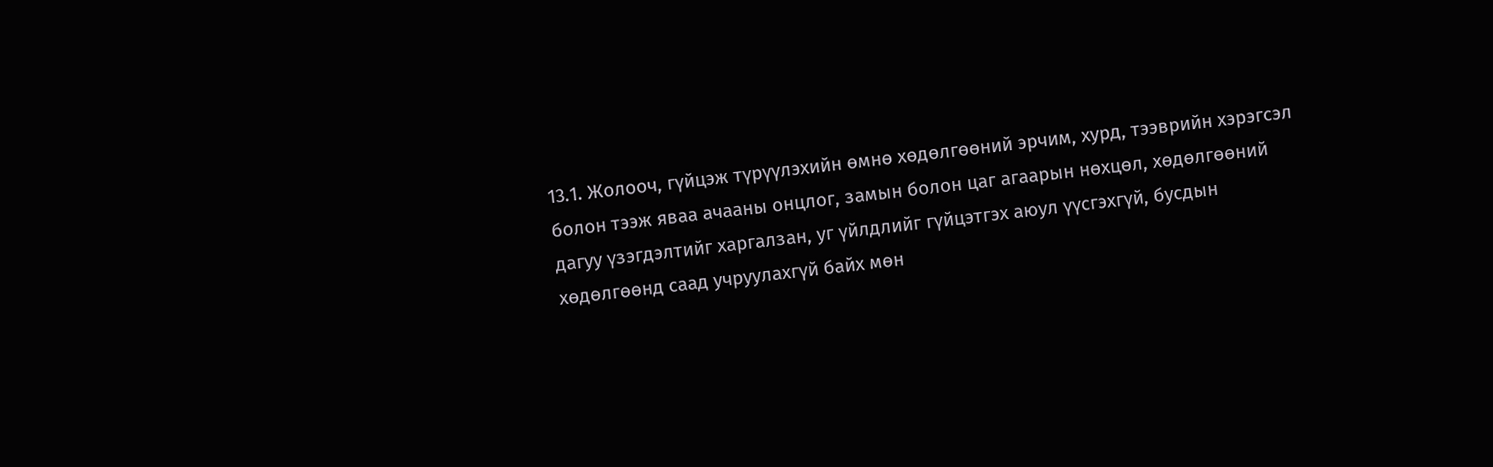13.1. Жолооч, гүйцэж түрүүлэхийн өмнө хөдөлгөөний эрчим, хурд, тээврийн хэрэгсэл болон тээж яваа ачааны онцлог, замын болон цаг агаарын нөхцөл, хөдөлгөөний дагуу үзэгдэлтийг харгалзан, уг үйлдлийг гүйцэтгэх аюул үүсгэхгүй, бусдын хөдөлгөөнд саад учруулахгүй байх мөн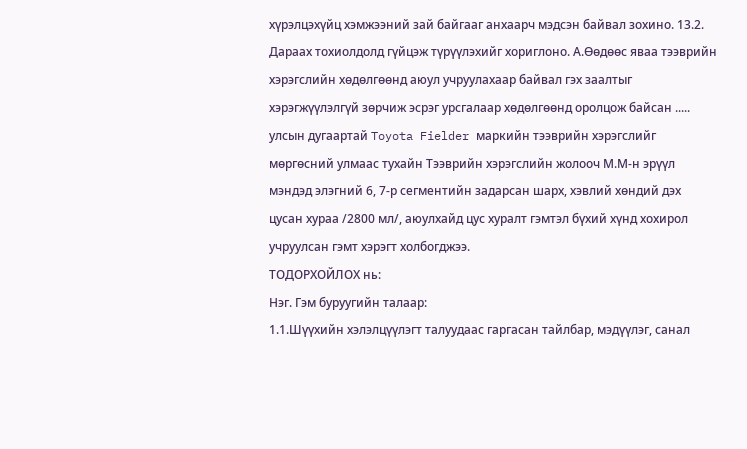хүрэлцэхүйц хэмжээний зай байгааг анхаарч мэдсэн байвал зохино. 13.2. Дараах тохиолдолд гүйцэж түрүүлэхийг хориглоно. А.Өөдөөс яваа тээврийн хэрэгслийн хөдөлгөөнд аюул учруулахаар байвал гэх заалтыг хэрэгжүүлэлгүй зөрчиж эсрэг урсгалаар хөдөлгөөнд оролцож байсан ..... улсын дугаартай Toyota Fielder маркийн тээврийн хэрэгслийг мөргөсний улмаас тухайн Тээврийн хэрэгслийн жолооч М.М-н эрүүл мэндэд элэгний 6, 7-р сегментийн задарсан шарх, хэвлий хөндий дэх цусан хураа /2800 мл/, аюулхайд цус хуралт гэмтэл бүхий хүнд хохирол учруулсан гэмт хэрэгт холбогджээ.
ТОДОРХОЙЛОХ нь:
Нэг. Гэм буруугийн талаар:
1.1.Шүүхийн хэлэлцүүлэгт талуудаас гаргасан тайлбар, мэдүүлэг, санал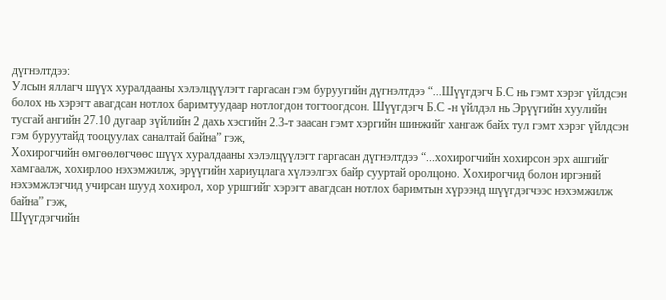дүгнэлтдээ:
Улсын яллагч шүүх хуралдааны хэлэлцүүлэгт гаргасан гэм буруугийн дүгнэлтдээ “...Шүүгдэгч Б.С нь гэмт хэрэг үйлдсэн болох нь хэрэгт авагдсан нотлох баримтуудаар нотлогдон тогтоогдсон. Шүүгдэгч Б.С -н үйлдэл нь Эрүүгийн хуулийн тусгай ангийн 27.10 дугаар зүйлийн 2 дахь хэсгийн 2.3-т заасан гэмт хэргийн шинжийг хангаж байх тул гэмт хэрэг үйлдсэн гэм буруутайд тооцуулах саналтай байна” гэж,
Хохирогчийн өмгөөлөгчөөс шүүх хуралдааны хэлэлцүүлэгт гаргасан дүгнэлтдээ “...хохирогчийн хохирсон эрх ашгийг хамгаалж, хохирлоо нэхэмжилж, эрүүгийн хариуцлага хүлээлгэх байр сууртай оролцоно. Хохирогчид болон иргэний нэхэмжлэгчид учирсан шууд хохирол, хор уршгийг хэрэгт авагдсан нотлох баримтын хүрээнд шүүгдэгчээс нэхэмжилж байна” гэж,
Шүүгдэгчийн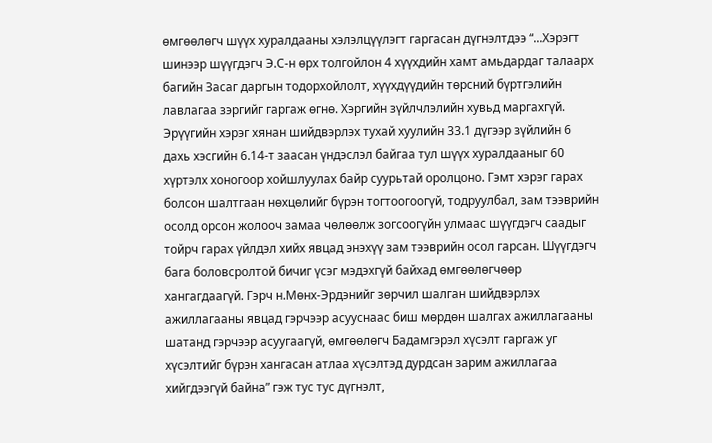өмгөөлөгч шүүх хуралдааны хэлэлцүүлэгт гаргасан дүгнэлтдээ “...Хэрэгт шинээр шүүгдэгч Э.С-н өрх толгойлон 4 хүүхдийн хамт амьдардаг талаарх багийн Засаг даргын тодорхойлолт, хүүхдүүдийн төрсний бүртгэлийн лавлагаа зэргийг гаргаж өгнө. Хэргийн зүйлчлэлийн хувьд маргахгүй. Эрүүгийн хэрэг хянан шийдвэрлэх тухай хуулийн 33.1 дүгээр зүйлийн 6 дахь хэсгийн 6.14-т заасан үндэслэл байгаа тул шүүх хуралдааныг 60 хүртэлх хоногоор хойшлуулах байр суурьтай оролцоно. Гэмт хэрэг гарах болсон шалтгаан нөхцөлийг бүрэн тогтоогоогүй, тодруулбал, зам тээврийн осолд орсон жолооч замаа чөлөөлж зогсоогүйн улмаас шүүгдэгч саадыг тойрч гарах үйлдэл хийх явцад энэхүү зам тээврийн осол гарсан. Шүүгдэгч бага боловсролтой бичиг үсэг мэдэхгүй байхад өмгөөлөгчөөр хангагдаагүй. Гэрч н.Мөнх-Эрдэнийг зөрчил шалган шийдвэрлэх ажиллагааны явцад гэрчээр асууснаас биш мөрдөн шалгах ажиллагааны шатанд гэрчээр асуугаагүй, өмгөөлөгч Бадамгэрэл хүсэлт гаргаж уг хүсэлтийг бүрэн хангасан атлаа хүсэлтэд дурдсан зарим ажиллагаа хийгдээгүй байна” гэж тус тус дүгнэлт,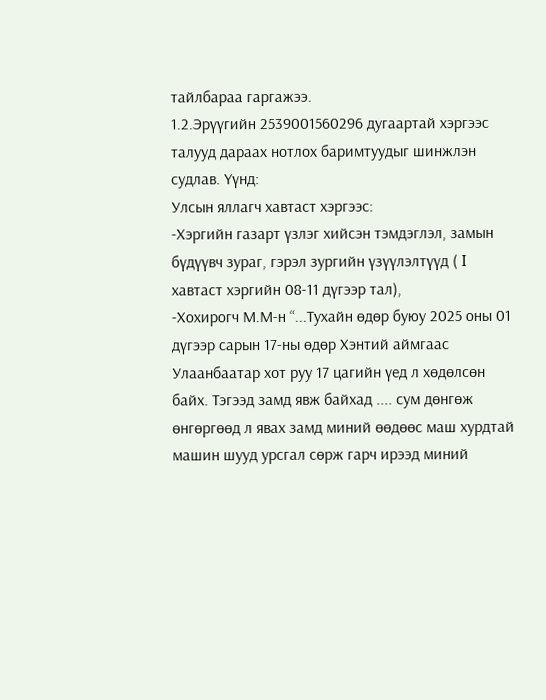тайлбараа гаргажээ.
1.2.Эрүүгийн 2539001560296 дугаартай хэргээс талууд дараах нотлох баримтуудыг шинжлэн судлав. Үүнд:
Улсын яллагч хавтаст хэргээс:
-Хэргийн газарт үзлэг хийсэн тэмдэглэл, замын бүдүүвч зураг, гэрэл зургийн үзүүлэлтүүд ( I хавтаст хэргийн 08-11 дүгээр тал),
-Хохирогч М.М-н “...Тухайн өдөр буюу 2025 оны 01 дүгээр сарын 17-ны өдөр Хэнтий аймгаас Улаанбаатар хот руу 17 цагийн үед л хөдөлсөн байх. Тэгээд замд явж байхад .... сум дөнгөж өнгөргөөд л явах замд миний өөдөөс маш хурдтай машин шууд урсгал сөрж гарч ирээд миний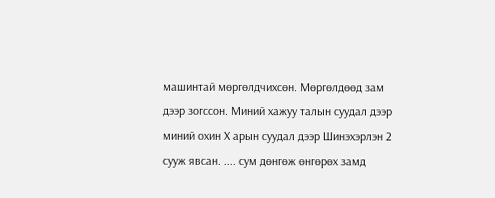машинтай мөргөлдчихсөн. Мөргөлдөөд зам дээр зогссон. Миний хажуу талын суудал дээр миний охин Х арын суудал дээр Шинэхэрлэн 2 сууж явсан. .... сум дөнгөж өнгөрөх замд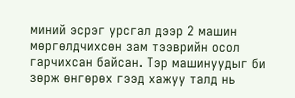миний эсрэг урсгал дээр 2 машин мөргөлдчихсөн зам тээврийн осол гарчихсан байсан. Тэр машинуудыг би зөрж өнгөрөх гээд хажуу талд нь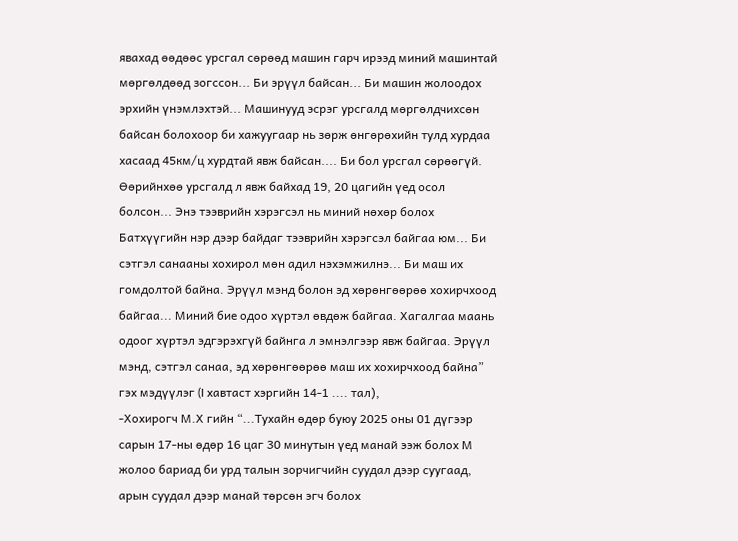явахад өөдөөс урсгал сөрөөд машин гарч ирээд миний машинтай мөргөлдөөд зогссон... Би эрүүл байсан... Би машин жолоодох эрхийн үнэмлэхтэй... Машинууд эсрэг урсгалд мөргөлдчихсөн байсан болохоор би хажуугаар нь зөрж өнгөрөхийн тулд хурдаа хасаад 45км/ц хурдтай явж байсан.... Би бол урсгал сөрөөгүй. Өөрийнхөө урсгалд л явж байхад 19, 20 цагийн үед осол болсон... Энэ тээврийн хэрэгсэл нь миний нөхөр болох Батхүүгийн нэр дээр байдаг тээврийн хэрэгсэл байгаа юм... Би сэтгэл санааны хохирол мөн адил нэхэмжилнэ... Би маш их гомдолтой байна. Эрүүл мэнд болон эд хөрөнгөөрөө хохирчхоод байгаа... Миний бие одоо хүртэл өвдөж байгаа. Хагалгаа маань одоог хүртэл эдгэрэхгүй байнга л эмнэлгээр явж байгаа. Эрүүл мэнд, сэтгэл санаа, эд хөрөнгөөрөө маш их хохирчхоод байна” гэх мэдүүлэг (I хавтаст хэргийн 14-1 .... тал),
-Хохирогч М.Х гийн “...Тухайн өдөр буюу 2025 оны 01 дүгээр сарын 17-ны өдөр 16 цаг 30 минутын үед манай ээж болох М жолоо бариад би урд талын зорчигчийн суудал дээр суугаад, арын суудал дээр манай төрсөн эгч болох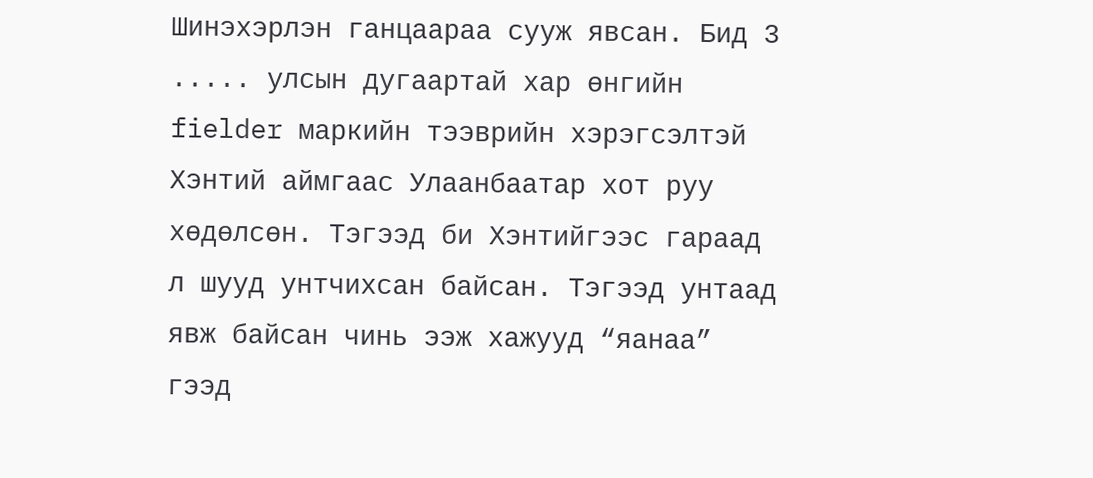Шинэхэрлэн ганцаараа сууж явсан. Бид 3 ..... улсын дугаартай хар өнгийн fielder маркийн тээврийн хэрэгсэлтэй Хэнтий аймгаас Улаанбаатар хот руу хөдөлсөн. Тэгээд би Хэнтийгээс гараад л шууд унтчихсан байсан. Тэгээд унтаад явж байсан чинь ээж хажууд “яанаа” гээд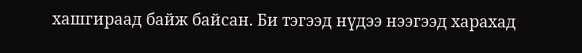хашгираад байж байсан. Би тэгээд нүдээ нээгээд харахад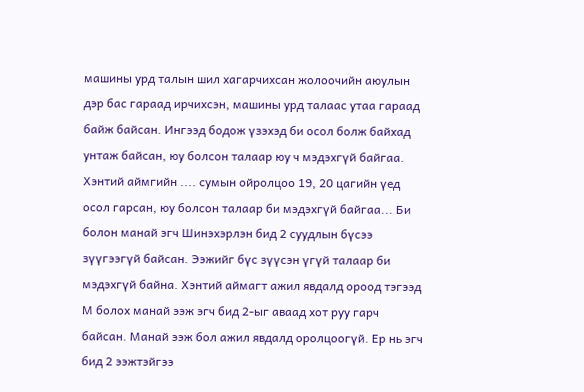машины урд талын шил хагарчихсан жолоочийн аюулын дэр бас гараад ирчихсэн, машины урд талаас утаа гараад байж байсан. Ингээд бодож үзэхэд би осол болж байхад унтаж байсан, юу болсон талаар юу ч мэдэхгүй байгаа. Хэнтий аймгийн .... сумын ойролцоо 19, 20 цагийн үед осол гарсан, юу болсон талаар би мэдэхгүй байгаа... Би болон манай эгч Шинэхэрлэн бид 2 суудлын бүсээ зүүгээгүй байсан. Ээжийг бүс зүүсэн үгүй талаар би мэдэхгүй байна. Хэнтий аймагт ажил явдалд ороод тэгээд М болох манай ээж эгч бид 2-ыг аваад хот руу гарч байсан. Манай ээж бол ажил явдалд оролцоогүй. Ер нь эгч бид 2 ээжтэйгээ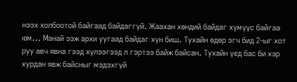нээх холбоотой байгаад байдаггүй. Жаахан хөндий байдаг хүмүүс байгаа юм... Манай ээж архи уугаад байдаг хүн биш. Тухайн өдөр эгч бид 2-ыг хот руу авч явна гээд хүлээгээд л гэртээ байж байсан. Тухайн үед бас би хэр хурдан явж байсныг мэдэхгүй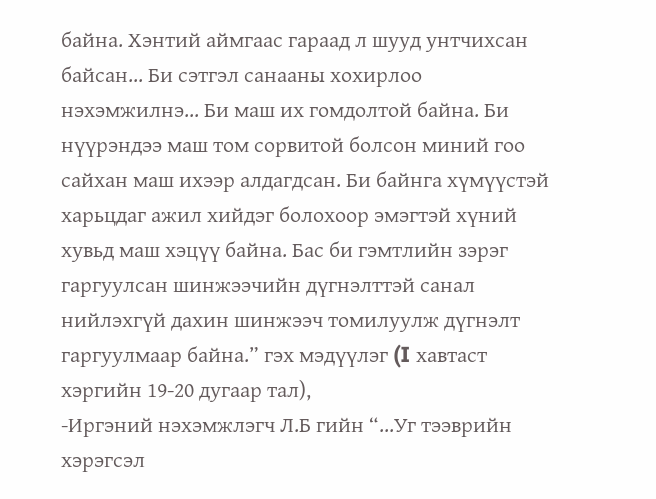байна. Хэнтий аймгаас гараад л шууд унтчихсан байсан... Би сэтгэл санааны хохирлоо нэхэмжилнэ... Би маш их гомдолтой байна. Би нүүрэндээ маш том сорвитой болсон миний гоо сайхан маш ихээр алдагдсан. Би байнга хүмүүстэй харьцдаг ажил хийдэг болохоор эмэгтэй хүний хувьд маш хэцүү байна. Бас би гэмтлийн зэрэг гаргуулсан шинжээчийн дүгнэлттэй санал нийлэхгүй дахин шинжээч томилуулж дүгнэлт гаргуулмаар байна.” гэх мэдүүлэг (I хавтаст хэргийн 19-20 дугаар тал),
-Иргэний нэхэмжлэгч Л.Б гийн “...Уг тээврийн хэрэгсэл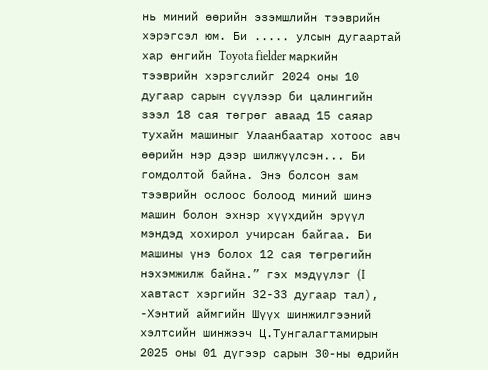нь миний өөрийн эзэмшлийн тээврийн хэрэгсэл юм. Би ..... улсын дугаартай хар өнгийн Toyota fielder маркийн тээврийн хэрэгслийг 2024 оны 10 дугаар сарын сүүлээр би цалингийн зээл 18 сая төгрөг аваад 15 саяар тухайн машиныг Улаанбаатар хотоос авч өөрийн нэр дээр шилжүүлсэн... Би гомдолтой байна. Энэ болсон зам тээврийн ослоос болоод миний шинэ машин болон эхнэр хүүхдийн эрүүл мэндэд хохирол учирсан байгаа. Би машины үнэ болох 12 сая төгрөгийн нэхэмжилж байна.” гэх мэдүүлэг (I хавтаст хэргийн 32-33 дугаар тал),
-Хэнтий аймгийн Шүүх шинжилгээний хэлтсийн шинжээч Ц.Тунгалагтамирын 2025 оны 01 дүгээр сарын 30-ны өдрийн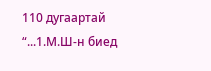110 дугаартай “...1.М.Ш-н биед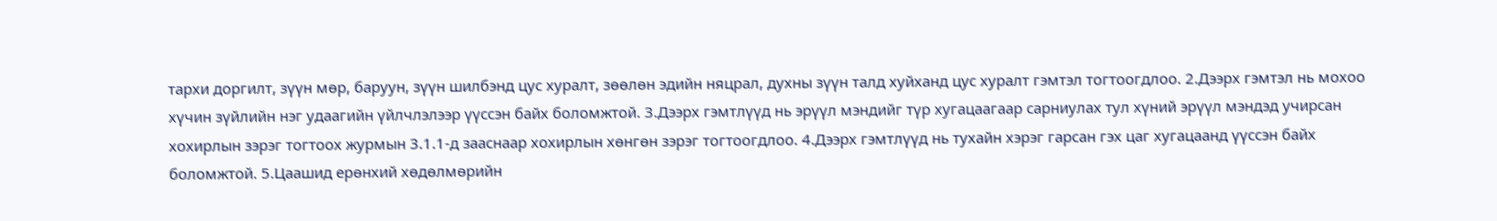тархи доргилт, зүүн мөр, баруун, зүүн шилбэнд цус хуралт, зөөлөн эдийн няцрал, духны зүүн талд хуйханд цус хуралт гэмтэл тогтоогдлоо. 2.Дээрх гэмтэл нь мохоо хүчин зүйлийн нэг удаагийн үйлчлэлээр үүссэн байх боломжтой. 3.Дээрх гэмтлүүд нь эрүүл мэндийг түр хугацаагаар сарниулах тул хүний эрүүл мэндэд учирсан хохирлын зэрэг тогтоох журмын 3.1.1-д зааснаар хохирлын хөнгөн зэрэг тогтоогдлоо. 4.Дээрх гэмтлүүд нь тухайн хэрэг гарсан гэх цаг хугацаанд үүссэн байх боломжтой. 5.Цаашид ерөнхий хөдөлмөрийн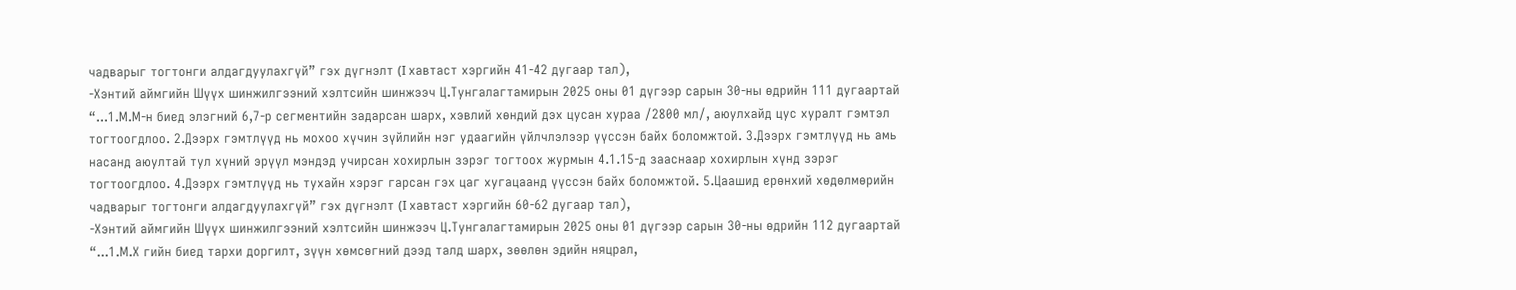чадварыг тогтонги алдагдуулахгүй” гэх дүгнэлт (I хавтаст хэргийн 41-42 дугаар тал),
-Хэнтий аймгийн Шүүх шинжилгээний хэлтсийн шинжээч Ц.Тунгалагтамирын 2025 оны 01 дүгээр сарын 30-ны өдрийн 111 дугаартай “...1.М.М-н биед элэгний 6,7-р сегментийн задарсан шарх, хэвлий хөндий дэх цусан хураа /2800 мл/, аюулхайд цус хуралт гэмтэл тогтоогдлоо. 2.Дээрх гэмтлүүд нь мохоо хүчин зүйлийн нэг удаагийн үйлчлэлээр үүссэн байх боломжтой. 3.Дээрх гэмтлүүд нь амь насанд аюултай тул хүний эрүүл мэндэд учирсан хохирлын зэрэг тогтоох журмын 4.1.15-д зааснаар хохирлын хүнд зэрэг тогтоогдлоо. 4.Дээрх гэмтлүүд нь тухайн хэрэг гарсан гэх цаг хугацаанд үүссэн байх боломжтой. 5.Цаашид ерөнхий хөдөлмөрийн чадварыг тогтонги алдагдуулахгүй” гэх дүгнэлт (I хавтаст хэргийн 60-62 дугаар тал),
-Хэнтий аймгийн Шүүх шинжилгээний хэлтсийн шинжээч Ц.Тунгалагтамирын 2025 оны 01 дүгээр сарын 30-ны өдрийн 112 дугаартай “...1.М.Х гийн биед тархи доргилт, зүүн хөмсөгний дээд талд шарх, зөөлөн эдийн няцрал,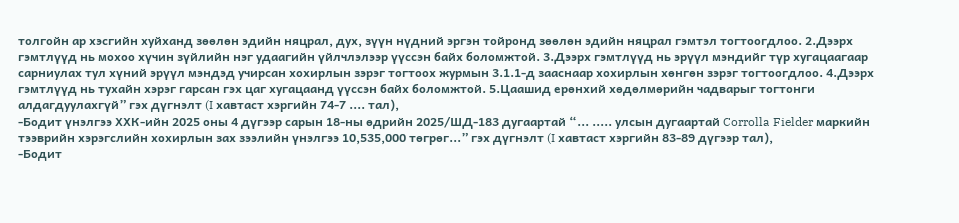толгойн ар хэсгийн хуйханд зөөлөн эдийн няцрал, дух, зүүн нүдний эргэн тойронд зөөлөн эдийн няцрал гэмтэл тогтоогдлоо. 2.Дээрх гэмтлүүд нь мохоо хүчин зүйлийн нэг удаагийн үйлчлэлээр үүссэн байх боломжтой. 3.Дээрх гэмтлүүд нь эрүүл мэндийг түр хугацаагаар сарниулах тул хүний эрүүл мэндэд учирсан хохирлын зэрэг тогтоох журмын 3.1.1-д зааснаар хохирлын хөнгөн зэрэг тогтоогдлоо. 4.Дээрх гэмтлүүд нь тухайн хэрэг гарсан гэх цаг хугацаанд үүссэн байх боломжтой. 5.Цаашид ерөнхий хөдөлмөрийн чадварыг тогтонги алдагдуулахгүй” гэх дүгнэлт (I хавтаст хэргийн 74-7 .... тал),
-Бодит үнэлгээ ХХК-ийн 2025 оны 4 дүгээр сарын 18-ны өдрийн 2025/ШД-183 дугаартай “... ..... улсын дугаартай Corrolla Fielder маркийн тээврийн хэрэгслийн хохирлын зах зээлийн үнэлгээ 10,535,000 төгрөг...” гэх дүгнэлт (I хавтаст хэргийн 83-89 дүгээр тал),
-Бодит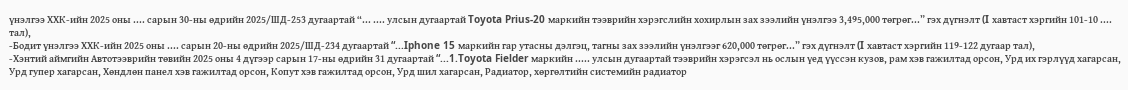үнэлгээ ХХК-ийн 2025 оны .... сарын 30-ны өдрийн 2025/ШД-253 дугаартай “... .... улсын дугаартай Toyota Prius-20 маркийн тээврийн хэрэгслийн хохирлын зах зээлийн үнэлгээ 3,495,000 төгрөг...” гэх дүгнэлт (I хавтаст хэргийн 101-10 .... тал),
-Бодит үнэлгээ ХХК-ийн 2025 оны .... сарын 20-ны өдрийн 2025/ШД-234 дугаартай “...Iphone 15 маркийн гар утасны дэлгэц, тагны зах зээлийн үнэлгээг 620,000 төгрөг...” гэх дүгнэлт (I хавтаст хэргийн 119-122 дугаар тал),
-Хэнтий аймгийн Автотээврийн төвийн 2025 оны 4 дүгээр сарын 17-ны өдрийн 31 дугаартай “...1.Toyota Fielder маркийн ..... улсын дугаартай тээврийн хэрэгсэл нь ослын үед үүссэн кузов, рам хэв гажилтад орсон, Урд их гэрлүүд хагарсан, Урд гупер хагарсан, Хөндлөн панел хэв гажилтад орсон, Копут хэв гажилтад орсон, Урд шил хагарсан, Радиатор, хөргөлтийн системийн радиатор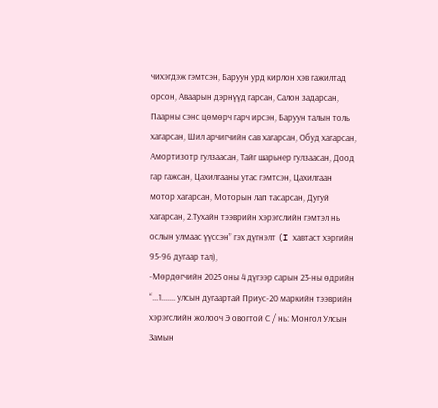чихэгдэж гэмтсэн, Баруун урд кирлон хэв гажилтад орсон, Аваарын дэрнүүд гарсан, Салон задарсан, Паарны сэнс цөмөрч гарч ирсэн, Баруун талын толь хагарсан, Шил арчигчийн сав хагарсан, Обуд хагарсан, Амортизотр гулзаасан, Тайг шарьнер гулзаасан, Доод гар гажсан, Цахилгааны утас гэмтсэн, Цахилгаан мотор хагарсан, Моторын лап тасарсан, Дугуй хагарсан, 2.Тухайн тээврийн хэрэгслийн гэмтэл нь ослын улмаас үүссэн” гэх дүгнэлт (I хавтаст хэргийн 95-96 дугаар тал),
-Мөрдөгчийн 2025 оны 4 дүгээр сарын 23-ны өдрийн “...1....... улсын дугаартай Приус-20 маркийн тээврийн хэрэгслийн жолооч Э овогтой С / нь: Монгол Улсын Замын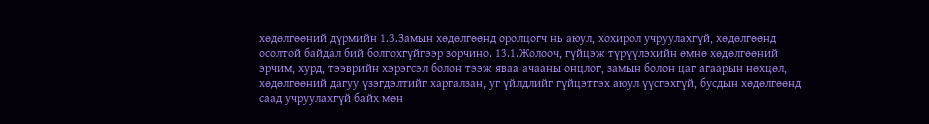хөдөлгөөний дүрмийн 1.3.Замын хөдөлгөөнд оролцогч нь аюул, хохирол учруулахгүй, хөдөлгөөнд осолтой байдал бий болгохгүйгээр зорчино. 13.1.Жолооч, гүйцэж түрүүлэхийн өмнө хөдөлгөөний эрчим, хурд, тээврийн хэрэгсэл болон тээж яваа ачааны онцлог, замын болон цаг агаарын нөхцөл, хөдөлгөөний дагуу үзэгдэлтийг харгалзан, уг үйлдлийг гүйцэтгэх аюул үүсгэхгүй, бусдын хөдөлгөөнд саад учруулахгүй байх мөн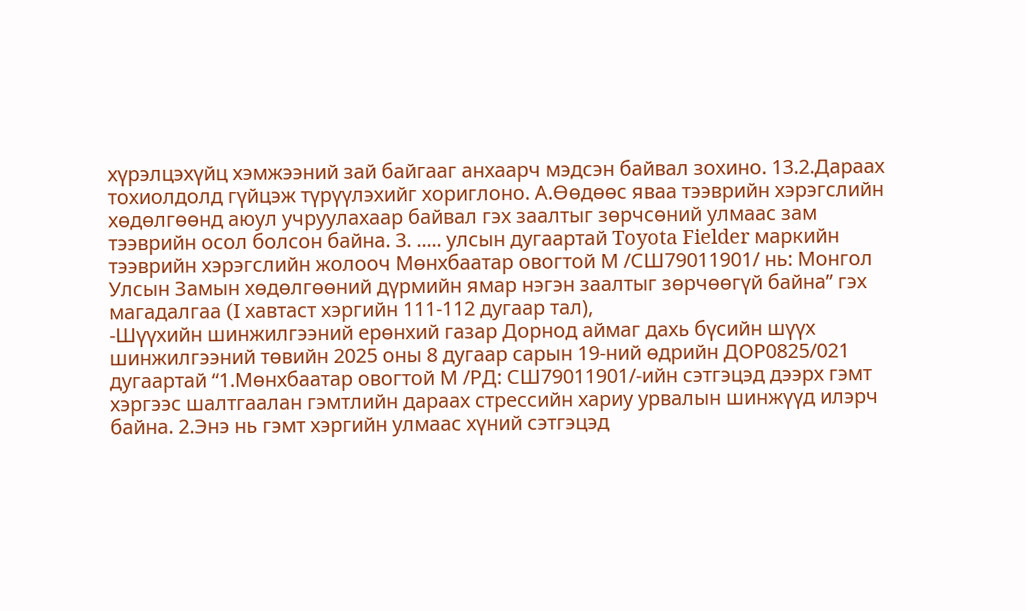хүрэлцэхүйц хэмжээний зай байгааг анхаарч мэдсэн байвал зохино. 13.2.Дараах тохиолдолд гүйцэж түрүүлэхийг хориглоно. А.Өөдөөс яваа тээврийн хэрэгслийн хөдөлгөөнд аюул учруулахаар байвал гэх заалтыг зөрчсөний улмаас зам тээврийн осол болсон байна. 3. ..... улсын дугаартай Toyota Fielder маркийн тээврийн хэрэгслийн жолооч Мөнхбаатар овогтой М /СШ79011901/ нь: Монгол Улсын Замын хөдөлгөөний дүрмийн ямар нэгэн заалтыг зөрчөөгүй байна” гэх магадалгаа (I хавтаст хэргийн 111-112 дугаар тал),
-Шүүхийн шинжилгээний ерөнхий газар Дорнод аймаг дахь бүсийн шүүх шинжилгээний төвийн 2025 оны 8 дугаар сарын 19-ний өдрийн ДОР0825/021 дугаартай “1.Мөнхбаатар овогтой М /РД: СШ79011901/-ийн сэтгэцэд дээрх гэмт хэргээс шалтгаалан гэмтлийн дараах стрессийн хариу урвалын шинжүүд илэрч байна. 2.Энэ нь гэмт хэргийн улмаас хүний сэтгэцэд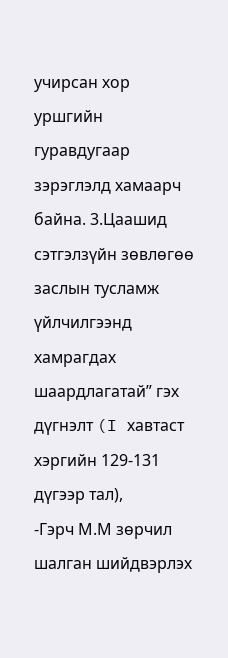учирсан хор уршгийн гуравдугаар зэрэглэлд хамаарч байна. 3.Цаашид сэтгэлзүйн зөвлөгөө заслын тусламж үйлчилгээнд хамрагдах шаардлагатай” гэх дүгнэлт (I хавтаст хэргийн 129-131 дүгээр тал),
-Гэрч М.М зөрчил шалган шийдвэрлэх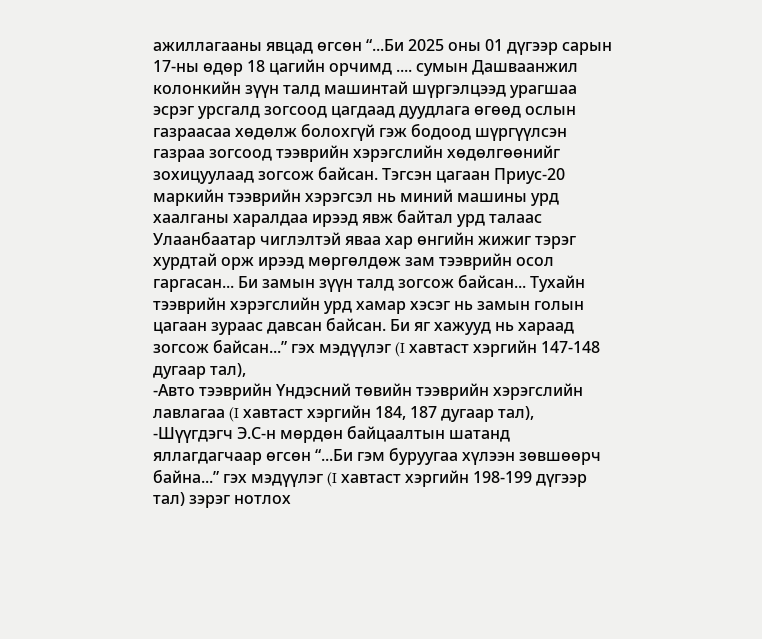ажиллагааны явцад өгсөн “...Би 2025 оны 01 дүгээр сарын 17-ны өдөр 18 цагийн орчимд .... сумын Дашваанжил колонкийн зүүн талд машинтай шүргэлцээд урагшаа эсрэг урсгалд зогсоод цагдаад дуудлага өгөөд ослын газраасаа хөдөлж болохгүй гэж бодоод шүргүүлсэн газраа зогсоод тээврийн хэрэгслийн хөдөлгөөнийг зохицуулаад зогсож байсан. Тэгсэн цагаан Приус-20 маркийн тээврийн хэрэгсэл нь миний машины урд хаалганы харалдаа ирээд явж байтал урд талаас Улаанбаатар чиглэлтэй яваа хар өнгийн жижиг тэрэг хурдтай орж ирээд мөргөлдөж зам тээврийн осол гаргасан... Би замын зүүн талд зогсож байсан... Тухайн тээврийн хэрэгслийн урд хамар хэсэг нь замын голын цагаан зураас давсан байсан. Би яг хажууд нь хараад зогсож байсан...” гэх мэдүүлэг (I хавтаст хэргийн 147-148 дугаар тал),
-Авто тээврийн Үндэсний төвийн тээврийн хэрэгслийн лавлагаа (I хавтаст хэргийн 184, 187 дугаар тал),
-Шүүгдэгч Э.С-н мөрдөн байцаалтын шатанд яллагдагчаар өгсөн “...Би гэм буруугаа хүлээн зөвшөөрч байна...” гэх мэдүүлэг (I хавтаст хэргийн 198-199 дүгээр тал) зэрэг нотлох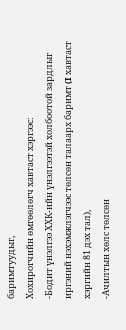баримтуудыг,
Хохирогчийн өмгөөлөгч хавтаст хэргээс:
-Бодит үнэлгээ ХХК-ийн үнэлгээтэй холбоотой зардлыг иргэний нэхэмжлэгчээс төлсөн талаарх баримт (I хавтаст хэргийн 81 дэх тал),
-Ачилтын хөлс төлсөн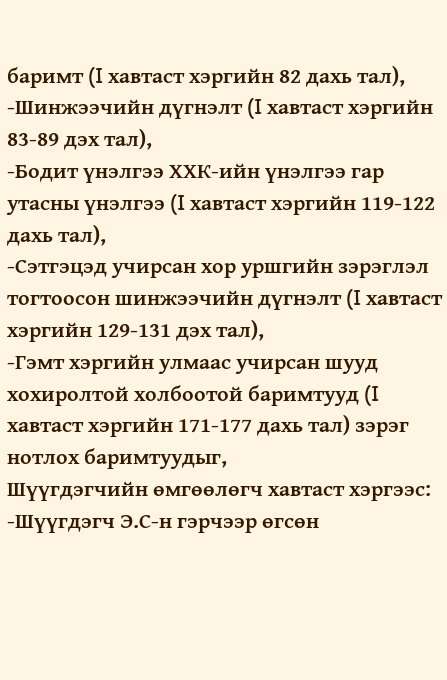баримт (I хавтаст хэргийн 82 дахь тал),
-Шинжээчийн дүгнэлт (I хавтаст хэргийн 83-89 дэх тал),
-Бодит үнэлгээ ХХК-ийн үнэлгээ гар утасны үнэлгээ (I хавтаст хэргийн 119-122 дахь тал),
-Сэтгэцэд учирсан хор уршгийн зэрэглэл тогтоосон шинжээчийн дүгнэлт (I хавтаст хэргийн 129-131 дэх тал),
-Гэмт хэргийн улмаас учирсан шууд хохиролтой холбоотой баримтууд (I хавтаст хэргийн 171-177 дахь тал) зэрэг нотлох баримтуудыг,
Шүүгдэгчийн өмгөөлөгч хавтаст хэргээс:
-Шүүгдэгч Э.С-н гэрчээр өгсөн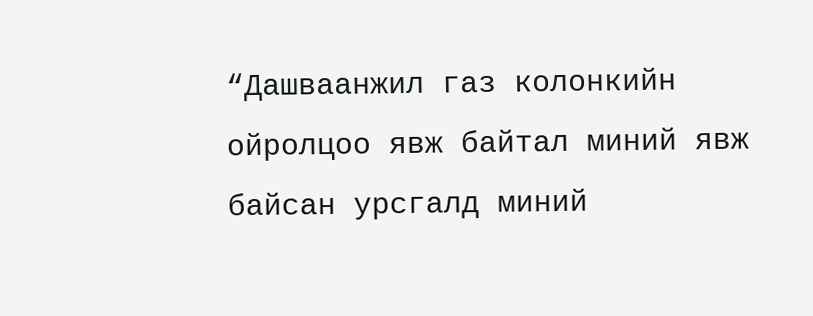“Дашваанжил газ колонкийн ойролцоо явж байтал миний явж байсан урсгалд миний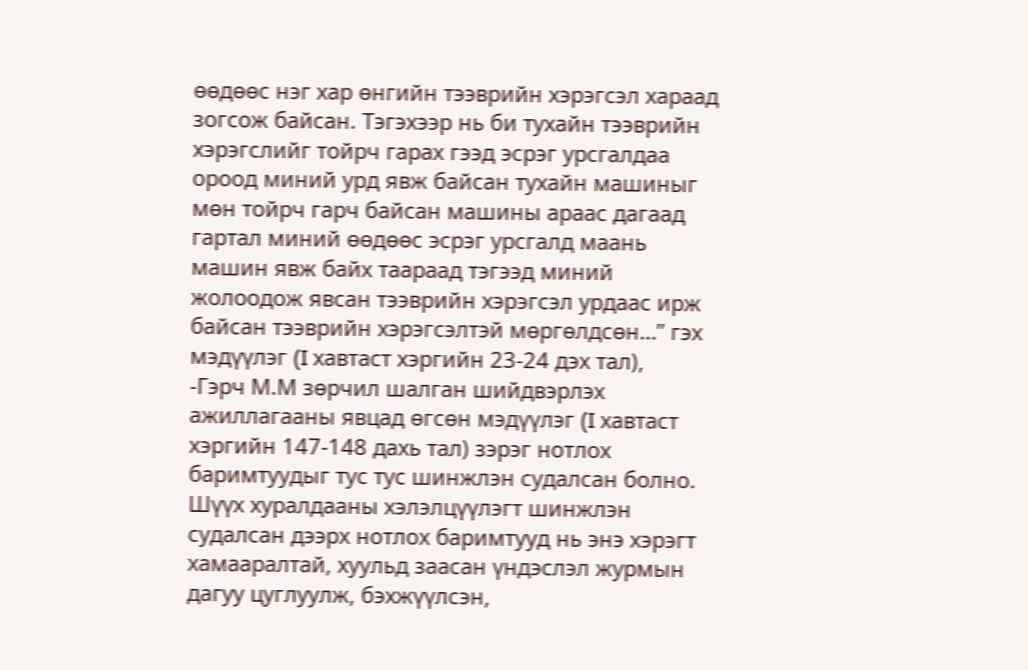өөдөөс нэг хар өнгийн тээврийн хэрэгсэл хараад зогсож байсан. Тэгэхээр нь би тухайн тээврийн хэрэгслийг тойрч гарах гээд эсрэг урсгалдаа ороод миний урд явж байсан тухайн машиныг мөн тойрч гарч байсан машины араас дагаад гартал миний өөдөөс эсрэг урсгалд маань машин явж байх таараад тэгээд миний жолоодож явсан тээврийн хэрэгсэл урдаас ирж байсан тээврийн хэрэгсэлтэй мөргөлдсөн…” гэх мэдүүлэг (I хавтаст хэргийн 23-24 дэх тал),
-Гэрч М.М зөрчил шалган шийдвэрлэх ажиллагааны явцад өгсөн мэдүүлэг (I хавтаст хэргийн 147-148 дахь тал) зэрэг нотлох баримтуудыг тус тус шинжлэн судалсан болно.
Шүүх хуралдааны хэлэлцүүлэгт шинжлэн судалсан дээрх нотлох баримтууд нь энэ хэрэгт хамааралтай, хуульд заасан үндэслэл журмын дагуу цуглуулж, бэхжүүлсэн,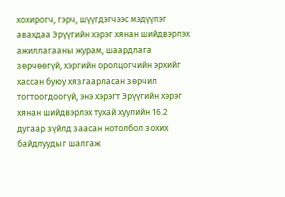хохирогч, гэрч, шүүгдэгчээс мэдүүлэг авахдаа Эрүүгийн хэрэг хянан шийдвэрлэх ажиллагааны журам, шаардлага зөрчөөгүй, хэргийн оролцогчийн эрхийг хассан буюу хязгаарласан зөрчил тогтоогдоогүй, энэ хэрэгт Эрүүгийн хэрэг хянан шийдвэрлэх тухай хуулийн 16.2 дугаар зүйлд заасан нотолбол зохих байдлуудыг шалгаж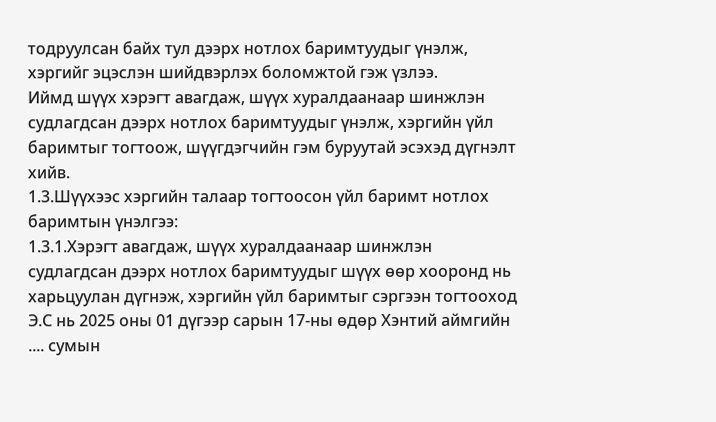тодруулсан байх тул дээрх нотлох баримтуудыг үнэлж, хэргийг эцэслэн шийдвэрлэх боломжтой гэж үзлээ.
Иймд шүүх хэрэгт авагдаж, шүүх хуралдаанаар шинжлэн судлагдсан дээрх нотлох баримтуудыг үнэлж, хэргийн үйл баримтыг тогтоож, шүүгдэгчийн гэм буруутай эсэхэд дүгнэлт хийв.
1.3.Шүүхээс хэргийн талаар тогтоосон үйл баримт нотлох баримтын үнэлгээ:
1.3.1.Хэрэгт авагдаж, шүүх хуралдаанаар шинжлэн судлагдсан дээрх нотлох баримтуудыг шүүх өөр хооронд нь харьцуулан дүгнэж, хэргийн үйл баримтыг сэргээн тогтооход Э.С нь 2025 оны 01 дүгээр сарын 17-ны өдөр Хэнтий аймгийн .... сумын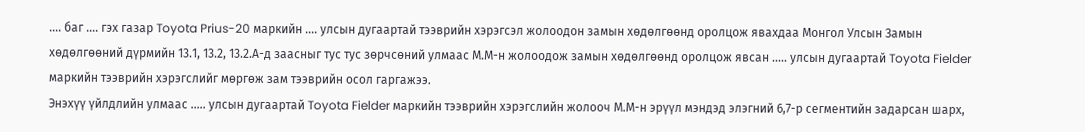.... баг .... гэх газар Toyota Prius-20 маркийн .... улсын дугаартай тээврийн хэрэгсэл жолоодон замын хөдөлгөөнд оролцож явахдаа Монгол Улсын Замын хөдөлгөөний дүрмийн 13.1, 13.2, 13.2.А-д заасныг тус тус зөрчсөний улмаас М.М-н жолоодож замын хөдөлгөөнд оролцож явсан ..... улсын дугаартай Toyota Fielder маркийн тээврийн хэрэгслийг мөргөж зам тээврийн осол гаргажээ.
Энэхүү үйлдлийн улмаас ..... улсын дугаартай Toyota Fielder маркийн тээврийн хэрэгслийн жолооч М.М-н эрүүл мэндэд элэгний 6,7-р сегментийн задарсан шарх,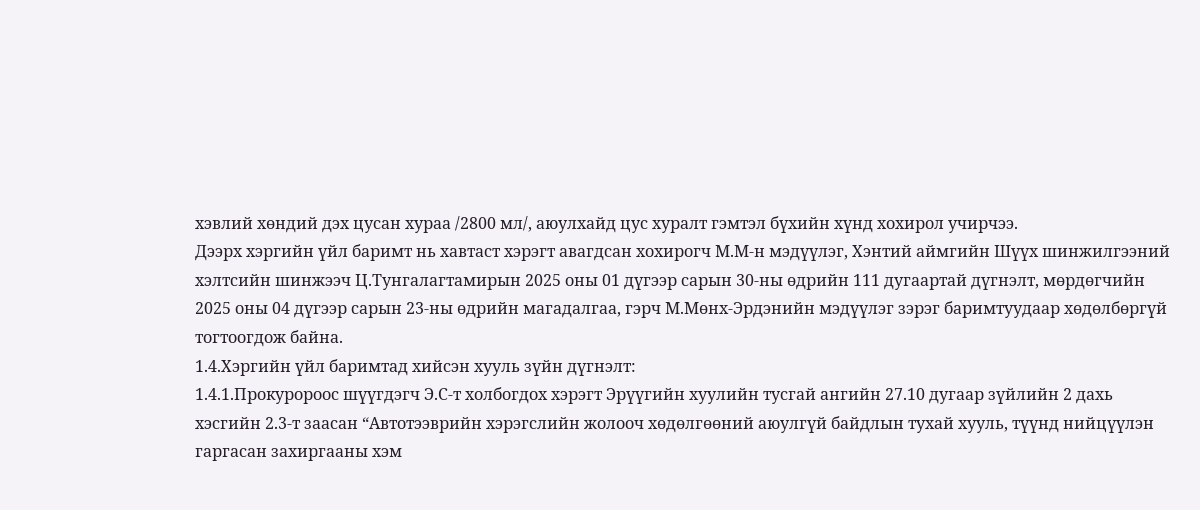хэвлий хөндий дэх цусан хураа /2800 мл/, аюулхайд цус хуралт гэмтэл бүхийн хүнд хохирол учирчээ.
Дээрх хэргийн үйл баримт нь хавтаст хэрэгт авагдсан хохирогч М.М-н мэдүүлэг, Хэнтий аймгийн Шүүх шинжилгээний хэлтсийн шинжээч Ц.Тунгалагтамирын 2025 оны 01 дүгээр сарын 30-ны өдрийн 111 дугаартай дүгнэлт, мөрдөгчийн 2025 оны 04 дүгээр сарын 23-ны өдрийн магадалгаа, гэрч М.Мөнх-Эрдэнийн мэдүүлэг зэрэг баримтуудаар хөдөлбөргүй тогтоогдож байна.
1.4.Хэргийн үйл баримтад хийсэн хууль зүйн дүгнэлт:
1.4.1.Прокуророос шүүгдэгч Э.С-т холбогдох хэрэгт Эрүүгийн хуулийн тусгай ангийн 27.10 дугаар зүйлийн 2 дахь хэсгийн 2.3-т заасан “Автотээврийн хэрэгслийн жолооч хөдөлгөөний аюулгүй байдлын тухай хууль, түүнд нийцүүлэн гаргасан захиргааны хэм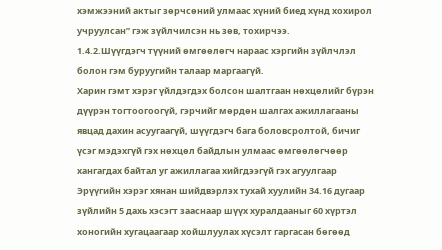хэмжээний актыг зөрчсөний улмаас хүний биед хүнд хохирол учруулсан” гэж зүйлчилсэн нь зөв, тохирчээ.
1.4.2.Шүүгдэгч түүний өмгөөлөгч нараас хэргийн зүйлчлэл болон гэм буруугийн талаар маргаагүй.
Харин гэмт хэрэг үйлдэгдэх болсон шалтгаан нөхцөлийг бүрэн дүүрэн тогтоогоогүй, гэрчийг мөрдөн шалгах ажиллагааны явцад дахин асуугаагүй, шүүгдэгч бага боловсролтой, бичиг үсэг мэдэхгүй гэх нөхцөл байдлын улмаас өмгөөлөгчөөр хангагдах байтал уг ажиллагаа хийгдээгүй гэх агуулгаар Эрүүгийн хэрэг хянан шийдвэрлэх тухай хуулийн 34.16 дугаар зүйлийн 5 дахь хэсэгт зааснаар шүүх хуралдааныг 60 хүртэл хоногийн хугацаагаар хойшлуулах хүсэлт гаргасан бөгөөд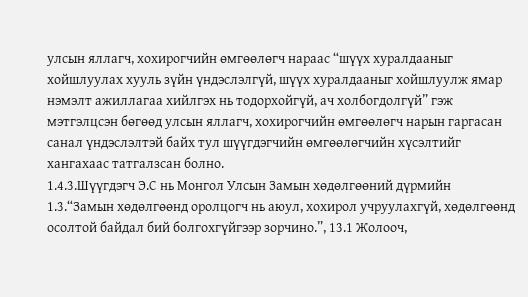улсын яллагч, хохирогчийн өмгөөлөгч нараас “шүүх хуралдааныг хойшлуулах хууль зүйн үндэслэлгүй, шүүх хуралдааныг хойшлуулж ямар нэмэлт ажиллагаа хийлгэх нь тодорхойгүй, ач холбогдолгүй” гэж мэтгэлцсэн бөгөөд улсын яллагч, хохирогчийн өмгөөлөгч нарын гаргасан санал үндэслэлтэй байх тул шүүгдэгчийн өмгөөлөгчийн хүсэлтийг хангахаас татгалзсан болно.
1.4.3.Шүүгдэгч Э.С нь Монгол Улсын Замын хөдөлгөөний дүрмийн 1.3.“Замын хөдөлгөөнд оролцогч нь аюул, хохирол учруулахгүй, хөдөлгөөнд осолтой байдал бий болгохгүйгээр зорчино.”, 13.1 Жолооч,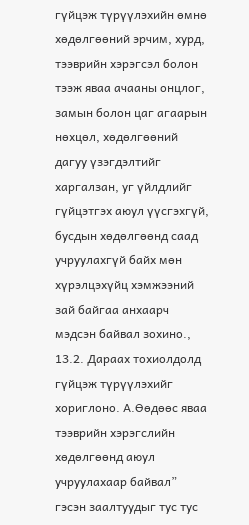гүйцэж түрүүлэхийн өмнө хөдөлгөөний эрчим, хурд, тээврийн хэрэгсэл болон тээж яваа ачааны онцлог, замын болон цаг агаарын нөхцөл, хөдөлгөөний дагуу үзэгдэлтийг харгалзан, уг үйлдлийг гүйцэтгэх аюул үүсгэхгүй, бусдын хөдөлгөөнд саад учруулахгүй байх мөн хүрэлцэхүйц хэмжээний зай байгаа анхаарч мэдсэн байвал зохино., 13.2. Дараах тохиолдолд гүйцэж түрүүлэхийг хориглоно. А.Өөдөөс яваа тээврийн хэрэгслийн хөдөлгөөнд аюул учруулахаар байвал” гэсэн заалтуудыг тус тус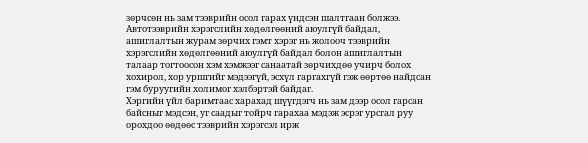зөрчсөн нь зам тээврийн осол гарах үндсэн шалтгаан болжээ.
Автотээврийн хэрэгслийн хөдөлгөөний аюулгүй байдал, ашиглалтын журам зөрчих гэмт хэрэг нь жолооч тээврийн хэрэгслийн хөдөлгөөний аюулгүй байдал болон ашиглалтын талаар тогтоосон хэм хэмжээг санаатай зөрчихдөө учирч болох хохирол, хор уршгийг мэдээгүй, эсхүл гаргахгүй гэж өөртөө найдсан гэм буруугийн холимог хэлбэртэй байдаг.
Хэргийн үйл баримтаас харахад шүүгдэгч нь зам дээр осол гарсан байсныг мэдсэн, уг саадыг тойрч гарахаа мэдэж эсрэг урсгал руу орохдоо өөдөөс тээврийн хэрэгсэл ирж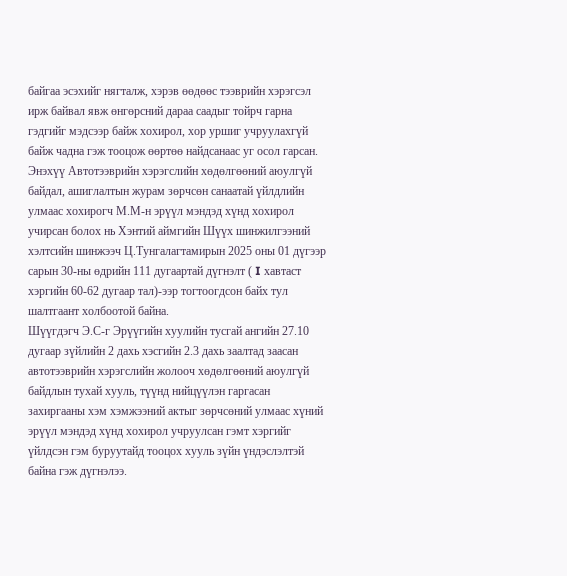байгаа эсэхийг нягталж, хэрэв өөдөөс тээврийн хэрэгсэл ирж байвал явж өнгөрсний дараа саадыг тойрч гарна гэдгийг мэдсээр байж хохирол, хор уршиг учруулахгүй байж чадна гэж тооцож өөртөө найдсанаас уг осол гарсан.
Энэхүү Автотээврийн хэрэгслийн хөдөлгөөний аюулгүй байдал, ашиглалтын журам зөрчсөн санаатай үйлдлийн улмаас хохирогч М.М-н эрүүл мэндэд хүнд хохирол учирсан болох нь Хэнтий аймгийн Шүүх шинжилгээний хэлтсийн шинжээч Ц.Тунгалагтамирын 2025 оны 01 дүгээр сарын 30-ны өдрийн 111 дугаартай дүгнэлт ( I хавтаст хэргийн 60-62 дугаар тал)-ээр тогтоогдсон байх тул шалтгаант холбоотой байна.
Шүүгдэгч Э.С-г Эрүүгийн хуулийн тусгай ангийн 27.10 дугаар зүйлийн 2 дахь хэсгийн 2.3 дахь заалтад заасан автотээврийн хэрэгслийн жолооч хөдөлгөөний аюулгүй байдлын тухай хууль, түүнд нийцүүлэн гаргасан захиргааны хэм хэмжээний актыг зөрчсөний улмаас хүний эрүүл мэндэд хүнд хохирол учруулсан гэмт хэргийг үйлдсэн гэм буруутайд тооцох хууль зүйн үндэслэлтэй байна гэж дүгнэлээ.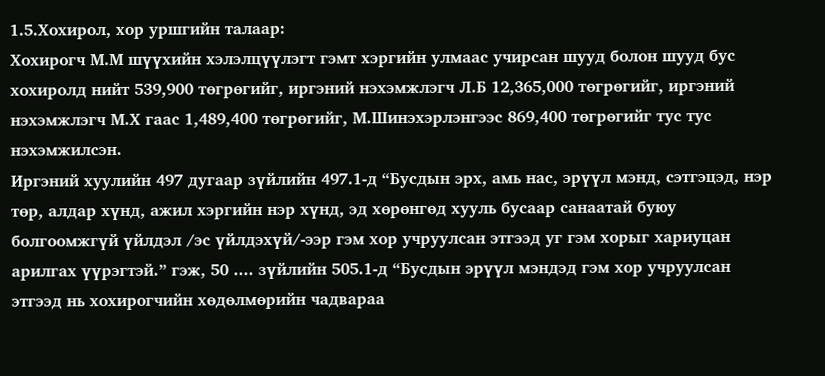1.5.Хохирол, хор уршгийн талаар:
Хохирогч М.М шүүхийн хэлэлцүүлэгт гэмт хэргийн улмаас учирсан шууд болон шууд бус хохиролд нийт 539,900 төгрөгийг, иргэний нэхэмжлэгч Л.Б 12,365,000 төгрөгийг, иргэний нэхэмжлэгч М.Х гаас 1,489,400 төгрөгийг, М.Шинэхэрлэнгээс 869,400 төгрөгийг тус тус нэхэмжилсэн.
Иргэний хуулийн 497 дугаар зүйлийн 497.1-д “Бусдын эрх, амь нас, эрүүл мэнд, сэтгэцэд, нэр төр, алдар хүнд, ажил хэргийн нэр хүнд, эд хөрөнгөд хууль бусаар санаатай буюу болгоомжгүй үйлдэл /эс үйлдэхүй/-ээр гэм хор учруулсан этгээд уг гэм хорыг хариуцан арилгах үүрэгтэй.” гэж, 50 .... зүйлийн 505.1-д “Бусдын эрүүл мэндэд гэм хор учруулсан этгээд нь хохирогчийн хөдөлмөрийн чадвараа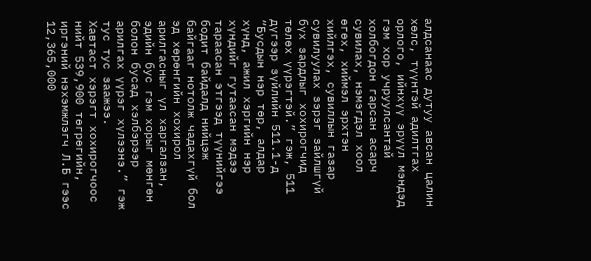алдсанаас дутуу авсан цалин хөлс, түүнтэй адилтгах орлого, ийнхүү эрүүл мэндэд гэм хор учруулсантай холбогдон гарсан асарч сувилах, нэмэгдэл хоол өгөх, хиймэл эрхтэн хийлгэх, сувиллын газар сувилуулах зэрэг зайлшгүй бүх зардлыг хохирогчид төлөх үүрэгтэй.” гэж, 511 дүгээр зүйлийн 511.1-д “Бусдын нэр төр, алдар хүнд, ажил хэргийн нэр хүндийг гутаасан мэдээ тараасан этгээд түүнийгээ бодит байдалд нийцэж байгааг нотолж чадахгүй бол эд хөрөнгийн хохирол арилгасныг үл харгалзан, эдийн бус гэм хорыг мөнгөн болон бусад хэлбэрээр арилгах үүрэг хүлээнэ.” гэж тус тус заажээ.
Хавтаст хэрэгт хохирогчоос нийт 539,900 төгрөгийн, иргэний нэхэмжлэгч Л.Б гээс 12,365,000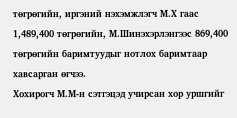төгрөгийн, иргэний нэхэмжлэгч М.Х гаас 1,489,400 төгрөгийн, М.Шинэхэрлэнгээс 869,400 төгрөгийн баримтуудыг нотлох баримтаар хавсарган өгчээ.
Хохирогч М.М-н сэтгэцэд учирсан хор уршгийг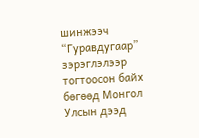шинжээч “Гуравдугаар” зэрэглэлээр тогтоосон байх бөгөөд Монгол Улсын дээд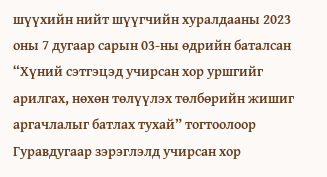шүүхийн нийт шүүгчийн хуралдааны 2023 оны 7 дугаар сарын 03-ны өдрийн баталсан “Хүний сэтгэцэд учирсан хор уршгийг арилгах, нөхөн төлүүлэх төлбөрийн жишиг аргачлалыг батлах тухай” тогтоолоор Гуравдугаар зэрэглэлд учирсан хор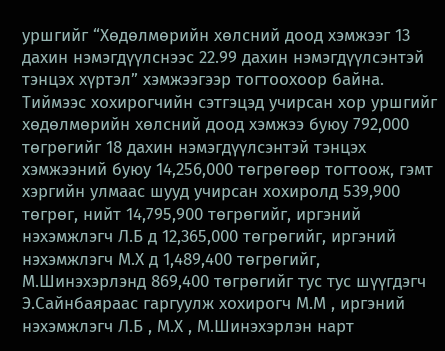уршгийг “Хөдөлмөрийн хөлсний доод хэмжээг 13 дахин нэмэгдүүлснээс 22.99 дахин нэмэгдүүлсэнтэй тэнцэх хүртэл” хэмжээгээр тогтоохоор байна.
Тиймээс хохирогчийн сэтгэцэд учирсан хор уршгийг хөдөлмөрийн хөлсний доод хэмжээ буюу 792,000 төгрөгийг 18 дахин нэмэгдүүлсэнтэй тэнцэх хэмжээний буюу 14,256,000 төгрөгөөр тогтоож, гэмт хэргийн улмаас шууд учирсан хохиролд 539,900 төгрөг, нийт 14,795,900 төгрөгийг, иргэний нэхэмжлэгч Л.Б д 12,365,000 төгрөгийг, иргэний нэхэмжлэгч М.Х д 1,489,400 төгрөгийг, М.Шинэхэрлэнд 869,400 төгрөгийг тус тус шүүгдэгч Э.Сайнбаяраас гаргуулж хохирогч М.М , иргэний нэхэмжлэгч Л.Б , М.Х , М.Шинэхэрлэн нарт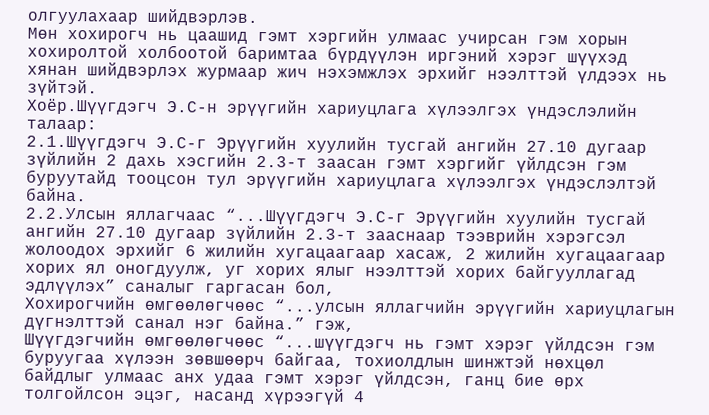олгуулахаар шийдвэрлэв.
Мөн хохирогч нь цаашид гэмт хэргийн улмаас учирсан гэм хорын хохиролтой холбоотой баримтаа бүрдүүлэн иргэний хэрэг шүүхэд хянан шийдвэрлэх журмаар жич нэхэмжлэх эрхийг нээлттэй үлдээх нь зүйтэй.
Хоёр.Шүүгдэгч Э.С-н эрүүгийн хариуцлага хүлээлгэх үндэслэлийн талаар:
2.1.Шүүгдэгч Э.С-г Эрүүгийн хуулийн тусгай ангийн 27.10 дугаар зүйлийн 2 дахь хэсгийн 2.3-т заасан гэмт хэргийг үйлдсэн гэм буруутайд тооцсон тул эрүүгийн хариуцлага хүлээлгэх үндэслэлтэй байна.
2.2.Улсын яллагчаас “...Шүүгдэгч Э.С-г Эрүүгийн хуулийн тусгай ангийн 27.10 дугаар зүйлийн 2.3-т зааснаар тээврийн хэрэгсэл жолоодох эрхийг 6 жилийн хугацаагаар хасаж, 2 жилийн хугацаагаар хорих ял оногдуулж, уг хорих ялыг нээлттэй хорих байгууллагад эдлүүлэх” саналыг гаргасан бол,
Хохирогчийн өмгөөлөгчөөс “...улсын яллагчийн эрүүгийн хариуцлагын дүгнэлттэй санал нэг байна.” гэж,
Шүүгдэгчийн өмгөөлөгчөөс “...шүүгдэгч нь гэмт хэрэг үйлдсэн гэм буруугаа хүлээн зөвшөөрч байгаа, тохиолдлын шинжтэй нөхцөл байдлыг улмаас анх удаа гэмт хэрэг үйлдсэн, ганц бие өрх толгойлсон эцэг, насанд хүрээгүй 4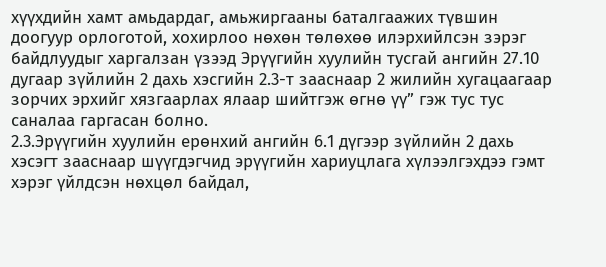хүүхдийн хамт амьдардаг, амьжиргааны баталгаажих түвшин доогуур орлоготой, хохирлоо нөхөн төлөхөө илэрхийлсэн зэрэг байдлуудыг харгалзан үзээд Эрүүгийн хуулийн тусгай ангийн 27.10 дугаар зүйлийн 2 дахь хэсгийн 2.3-т зааснаар 2 жилийн хугацаагаар зорчих эрхийг хязгаарлах ялаар шийтгэж өгнө үү” гэж тус тус саналаа гаргасан болно.
2.3.Эрүүгийн хуулийн ерөнхий ангийн 6.1 дүгээр зүйлийн 2 дахь хэсэгт зааснаар шүүгдэгчид эрүүгийн хариуцлага хүлээлгэхдээ гэмт хэрэг үйлдсэн нөхцөл байдал,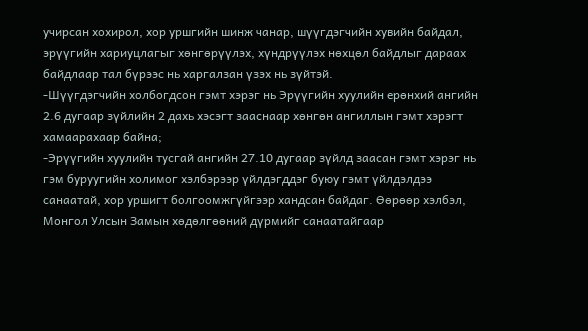учирсан хохирол, хор уршгийн шинж чанар, шүүгдэгчийн хувийн байдал, эрүүгийн хариуцлагыг хөнгөрүүлэх, хүндрүүлэх нөхцөл байдлыг дараах байдлаар тал бүрээс нь харгалзан үзэх нь зүйтэй.
-Шүүгдэгчийн холбогдсон гэмт хэрэг нь Эрүүгийн хуулийн ерөнхий ангийн 2.6 дугаар зүйлийн 2 дахь хэсэгт зааснаар хөнгөн ангиллын гэмт хэрэгт хамаарахаар байна;
-Эрүүгийн хуулийн тусгай ангийн 27.10 дугаар зүйлд заасан гэмт хэрэг нь гэм буруугийн холимог хэлбэрээр үйлдэгддэг буюу гэмт үйлдэлдээ санаатай, хор уршигт болгоомжгүйгээр хандсан байдаг. Өөрөөр хэлбэл, Монгол Улсын Замын хөдөлгөөний дүрмийг санаатайгаар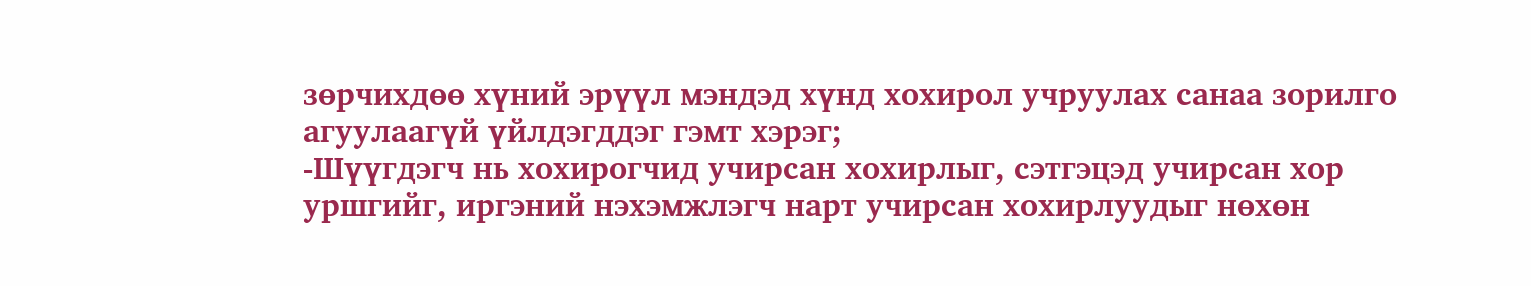зөрчихдөө хүний эрүүл мэндэд хүнд хохирол учруулах санаа зорилго агуулаагүй үйлдэгддэг гэмт хэрэг;
-Шүүгдэгч нь хохирогчид учирсан хохирлыг, сэтгэцэд учирсан хор уршгийг, иргэний нэхэмжлэгч нарт учирсан хохирлуудыг нөхөн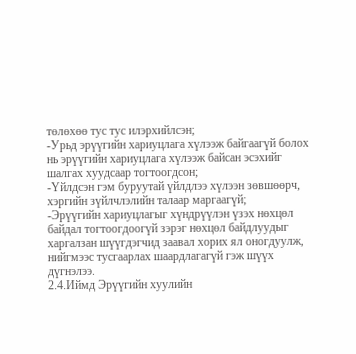төлөхөө тус тус илэрхийлсэн;
-Урьд эрүүгийн хариуцлага хүлээж байгаагүй болох нь эрүүгийн хариуцлага хүлээж байсан эсэхийг шалгах хуудсаар тогтоогдсон;
-Үйлдсэн гэм буруутай үйлдлээ хүлээн зөвшөөрч, хэргийн зүйлчлэлийн талаар маргаагүй;
-Эрүүгийн хариуцлагыг хүндрүүлэн үзэх нөхцөл байдал тогтоогдоогүй зэрэг нөхцөл байдлуудыг харгалзан шүүгдэгчид заавал хорих ял оногдуулж, нийгмээс тусгаарлах шаардлагагүй гэж шүүх дүгнэлээ.
2.4.Иймд Эрүүгийн хуулийн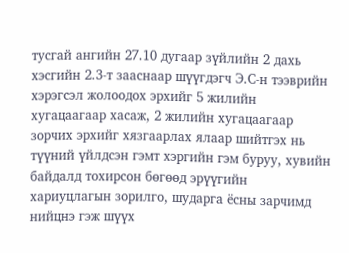тусгай ангийн 27.10 дугаар зүйлийн 2 дахь хэсгийн 2.3-т зааснаар шүүгдэгч Э.С-н тээврийн хэрэгсэл жолоодох эрхийг 5 жилийн хугацаагаар хасаж, 2 жилийн хугацаагаар зорчих эрхийг хязгаарлах ялаар шийтгэх нь түүний үйлдсэн гэмт хэргийн гэм буруу, хувийн байдалд тохирсон бөгөөд эрүүгийн хариуцлагын зорилго, шударга ёсны зарчимд нийцнэ гэж шүүх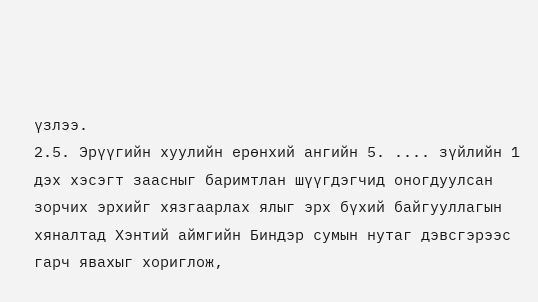үзлээ.
2.5. Эрүүгийн хуулийн ерөнхий ангийн 5. .... зүйлийн 1 дэх хэсэгт заасныг баримтлан шүүгдэгчид оногдуулсан зорчих эрхийг хязгаарлах ялыг эрх бүхий байгууллагын хяналтад Хэнтий аймгийн Биндэр сумын нутаг дэвсгэрээс гарч явахыг хориглож,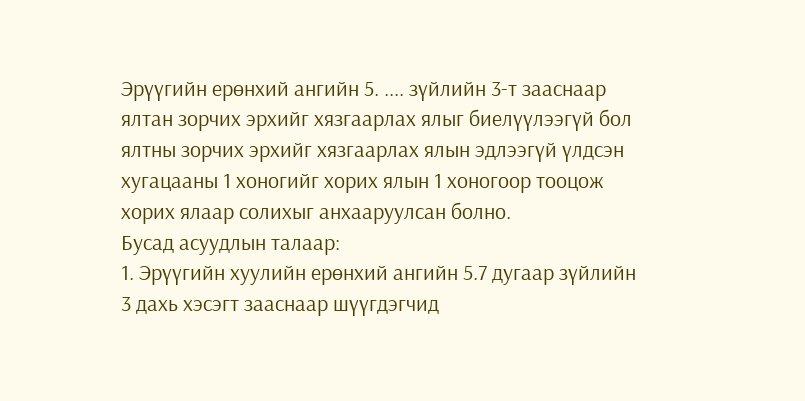Эрүүгийн ерөнхий ангийн 5. .... зүйлийн 3-т зааснаар ялтан зорчих эрхийг хязгаарлах ялыг биелүүлээгүй бол ялтны зорчих эрхийг хязгаарлах ялын эдлээгүй үлдсэн хугацааны 1 хоногийг хорих ялын 1 хоногоор тооцож хорих ялаар солихыг анхааруулсан болно.
Бусад асуудлын талаар:
1. Эрүүгийн хуулийн ерөнхий ангийн 5.7 дугаар зүйлийн 3 дахь хэсэгт зааснаар шүүгдэгчид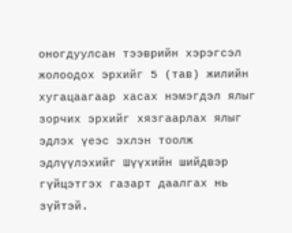оногдуулсан тээврийн хэрэгсэл жолоодох эрхийг 5 (тав) жилийн хугацаагаар хасах нэмэгдэл ялыг зорчих эрхийг хязгаарлах ялыг эдлэх үеэс эхлэн тоолж эдлүүлэхийг Шүүхийн шийдвэр гүйцэтгэх газарт даалгах нь зүйтэй.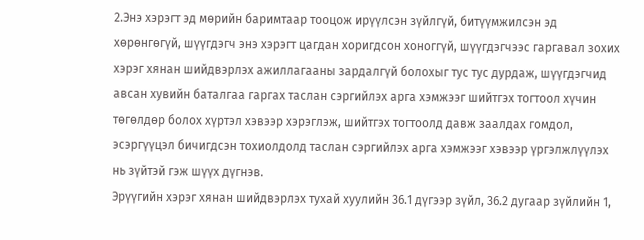2.Энэ хэрэгт эд мөрийн баримтаар тооцож ирүүлсэн зүйлгүй, битүүмжилсэн эд хөрөнгөгүй, шүүгдэгч энэ хэрэгт цагдан хоригдсон хоноггүй, шүүгдэгчээс гаргавал зохих хэрэг хянан шийдвэрлэх ажиллагааны зардалгүй болохыг тус тус дурдаж, шүүгдэгчид авсан хувийн баталгаа гаргах таслан сэргийлэх арга хэмжээг шийтгэх тогтоол хүчин төгөлдөр болох хүртэл хэвээр хэрэглэж, шийтгэх тогтоолд давж заалдах гомдол, эсэргүүцэл бичигдсэн тохиолдолд таслан сэргийлэх арга хэмжээг хэвээр үргэлжлүүлэх нь зүйтэй гэж шүүх дүгнэв.
Эрүүгийн хэрэг хянан шийдвэрлэх тухай хуулийн 36.1 дүгээр зүйл, 36.2 дугаар зүйлийн 1,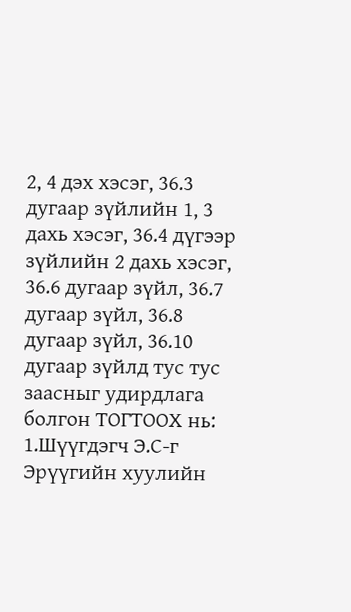2, 4 дэх хэсэг, 36.3 дугаар зүйлийн 1, 3 дахь хэсэг, 36.4 дүгээр зүйлийн 2 дахь хэсэг, 36.6 дугаар зүйл, 36.7 дугаар зүйл, 36.8 дугаар зүйл, 36.10 дугаар зүйлд тус тус заасныг удирдлага болгон ТОГТООХ нь:
1.Шүүгдэгч Э.С-г Эрүүгийн хуулийн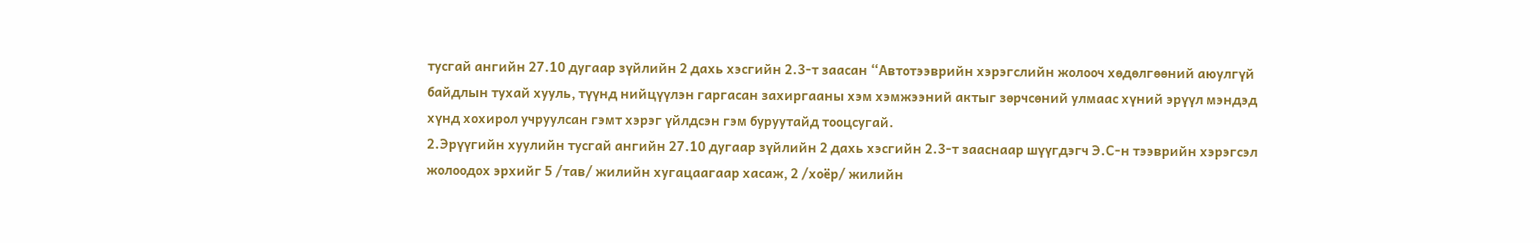тусгай ангийн 27.10 дугаар зүйлийн 2 дахь хэсгийн 2.3-т заасан “Автотээврийн хэрэгслийн жолооч хөдөлгөөний аюулгүй байдлын тухай хууль, түүнд нийцүүлэн гаргасан захиргааны хэм хэмжээний актыг зөрчсөний улмаас хүний эрүүл мэндэд хүнд хохирол учруулсан гэмт хэрэг үйлдсэн гэм буруутайд тооцсугай.
2.Эрүүгийн хуулийн тусгай ангийн 27.10 дугаар зүйлийн 2 дахь хэсгийн 2.3-т зааснаар шүүгдэгч Э.С-н тээврийн хэрэгсэл жолоодох эрхийг 5 /тав/ жилийн хугацаагаар хасаж, 2 /хоёр/ жилийн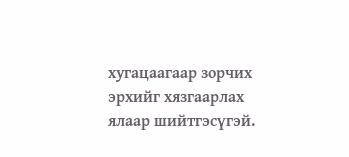хугацаагаар зорчих эрхийг хязгаарлах ялаар шийтгэсүгэй.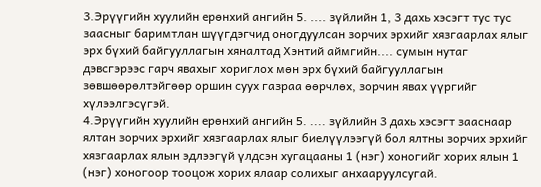3.Эрүүгийн хуулийн ерөнхий ангийн 5. .... зүйлийн 1, 3 дахь хэсэгт тус тус заасныг баримтлан шүүгдэгчид оногдуулсан зорчих эрхийг хязгаарлах ялыг эрх бүхий байгууллагын хяналтад Хэнтий аймгийн.... сумын нутаг дэвсгэрээс гарч явахыг хориглох мөн эрх бүхий байгууллагын зөвшөөрөлтэйгөөр оршин суух газраа өөрчлөх, зорчин явах үүргийг хүлээлгэсүгэй.
4.Эрүүгийн хуулийн ерөнхий ангийн 5. .... зүйлийн 3 дахь хэсэгт зааснаар ялтан зорчих эрхийг хязгаарлах ялыг биелүүлээгүй бол ялтны зорчих эрхийг хязгаарлах ялын эдлээгүй үлдсэн хугацааны 1 (нэг) хоногийг хорих ялын 1 (нэг) хоногоор тооцож хорих ялаар солихыг анхааруулсугай.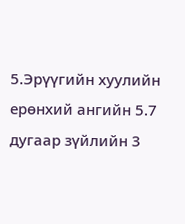5.Эрүүгийн хуулийн ерөнхий ангийн 5.7 дугаар зүйлийн 3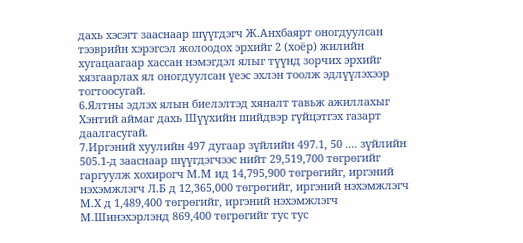дахь хэсэгт зааснаар шүүгдэгч Ж.Анхбаярт оногдуулсан тээврийн хэрэгсэл жолоодох эрхийг 2 (хоёр) жилийн хугацаагаар хассан нэмэгдэл ялыг түүнд зорчих эрхийг хязгаарлах ял оногдуулсан үеэс эхлэн тоолж эдлүүлэхээр тогтоосугай.
6.Ялтны эдлэх ялын биелэлтэд хяналт тавьж ажиллахыг Хэнтий аймаг дахь Шүүхийн шийдвэр гүйцэтгэх газарт даалгасугай.
7.Иргэний хуулийн 497 дугаар зүйлийн 497.1, 50 .... зүйлийн 505.1-д зааснаар шүүгдэгчээс нийт 29,519,700 төгрөгийг гаргуулж хохирогч М.М ид 14,795,900 төгрөгийг, иргэний нэхэмжлэгч Л.Б д 12,365,000 төгрөгийг, иргэний нэхэмжлэгч М.Х д 1,489,400 төгрөгийг, иргэний нэхэмжлэгч М.Шинэхэрлэнд 869,400 төгрөгийг тус тус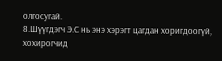олгосугай.
8.Шүүгдэгч Э.С нь энэ хэрэгт цагдан хоригдоогүй, хохирогчид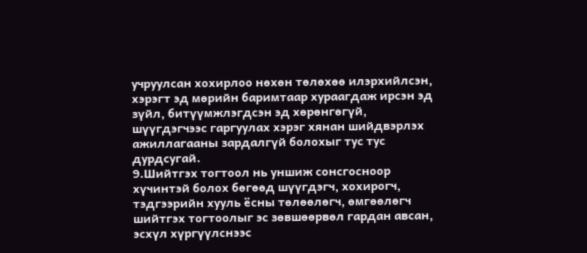учруулсан хохирлоо нөхөн төлөхөө илэрхийлсэн, хэрэгт эд мөрийн баримтаар хураагдаж ирсэн эд зүйл, битүүмжлэгдсэн эд хөрөнгөгүй, шүүгдэгчээс гаргуулах хэрэг хянан шийдвэрлэх ажиллагааны зардалгүй болохыг тус тус дурдсугай.
9.Шийтгэх тогтоол нь уншиж сонсгосноор хүчинтэй болох бөгөөд шүүгдэгч, хохирогч, тэдгээрийн хууль ёсны төлөөлөгч, өмгөөлөгч шийтгэх тогтоолыг эс зөвшөөрвөл гардан авсан, эсхүл хүргүүлснээс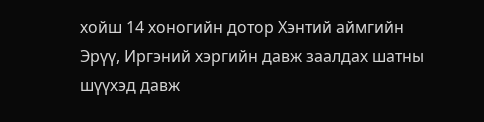хойш 14 хоногийн дотор Хэнтий аймгийн Эрүү, Иргэний хэргийн давж заалдах шатны шүүхэд давж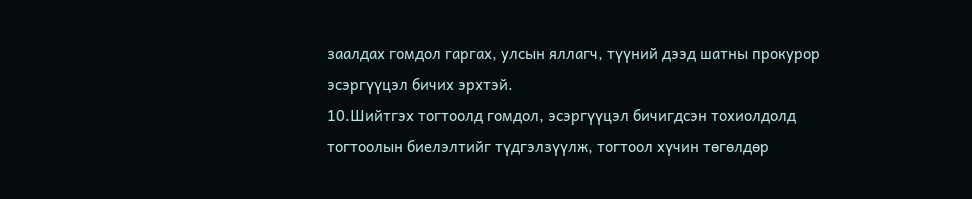заалдах гомдол гаргах, улсын яллагч, түүний дээд шатны прокурор эсэргүүцэл бичих эрхтэй.
10.Шийтгэх тогтоолд гомдол, эсэргүүцэл бичигдсэн тохиолдолд тогтоолын биелэлтийг түдгэлзүүлж, тогтоол хүчин төгөлдөр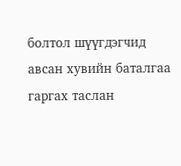болтол шүүгдэгчид авсан хувийн баталгаа гаргах таслан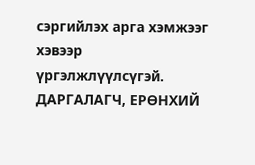сэргийлэх арга хэмжээг хэвээр үргэлжлүүлсүгэй.
ДАРГАЛАГЧ, ЕРӨНХИЙ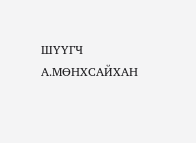ШҮҮГЧ А.МӨНХСАЙХАН